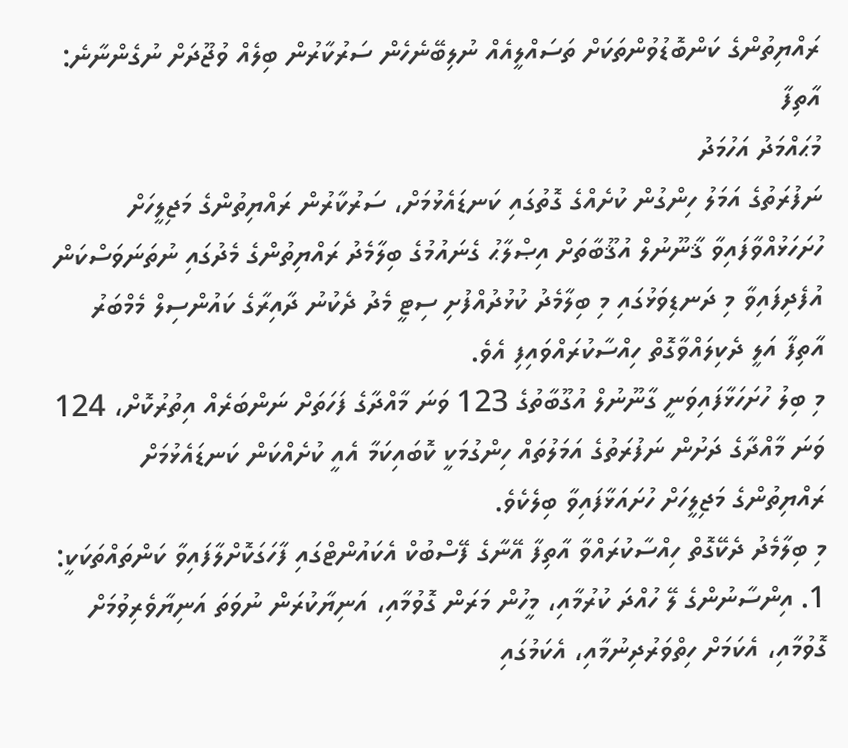ރައްޔިތުންގެ ކަންބޮޑުވުންތަކަށް ތަސައްލީއެއް ނުލިބޭނެހެން ސަރުކާރުން ބިލެއް ވުޖޫދަށް ނުގެންނާނެ: އާތިފާ
މުޙައްމަދު އަހުމަދު
ނަފުރަތުގެ އަމަލު ހިންގުން ކުށެއްގެ ގޮތުގައި ކަނޑައެޅުމަށް، ސަރުކާރުން ރައްޔިތުންގެ މަޖިލީހަށް ހުށަހަޅުއްވާފައިވާ ޤާނޫނުލް އުޤޫބާތަށް އިޞްލާޙު ގެނައުމުގެ ބިލާމެދު ރައްޔިތުންގެ މެދުގައި ނުތަނަވަސްކަން އުފެދިފައިވާ މި ދަނޑިވަޅުގައި މި ބިލާމެދު ކުޅުދުއްފުށި ސިޓީ މެދު ދެކުނު ދާއިރާގެ ކައުންސިލް މެމްބަރު އާތިފާ އަލީ ދެކިލައްވާގޮތް ހިއްސާކުރައްވައިފި އެވެ.
މި ބިލު ހުށަހަޅާފައިވަނީ ގާނޫނުލް އުގޫބާތުގެ 123 ވަނަ މާއްދާގެ ފަހަތަށް ނަންބަރެއް އިތުރުކޮށް، 124 ވަނަ މާއްދާގެ ދަށުން ނަފުރަތުގެ އަމަލުތައް ހިންގުމަކީ ކޮބައިކަމާ އެއީ ކުށެއްކަން ކަނޑައެޅުމަށް ރައްޔިތުންގެ މަޖިލީހަށް ހުށައަޅާފައިވާ ބިލެކެވެ.
މި ބިލާމެދު ދެކޭގޮތް ހިއްސާކުރައްވާ އާތިފާ އޭނާގެ ފޭސްބުކް އެކައުންޓްގައި ފާހަގަކޮށްލާފައިވާ ކަންތައްތަކަކީ:
1. އިންސާނުންގެ ލޭ ހުއްދަ ކުރުމާއި، މީހުން މަރަން ގޮވުމާއި، އަނިޔާކުރަން ނުވަތަ އަނިޔާވެރިވުމަށް ގޮވުމާއި، އެކަމަށް ހިތްވަރުދިނުމާއި، އެކަމުގައި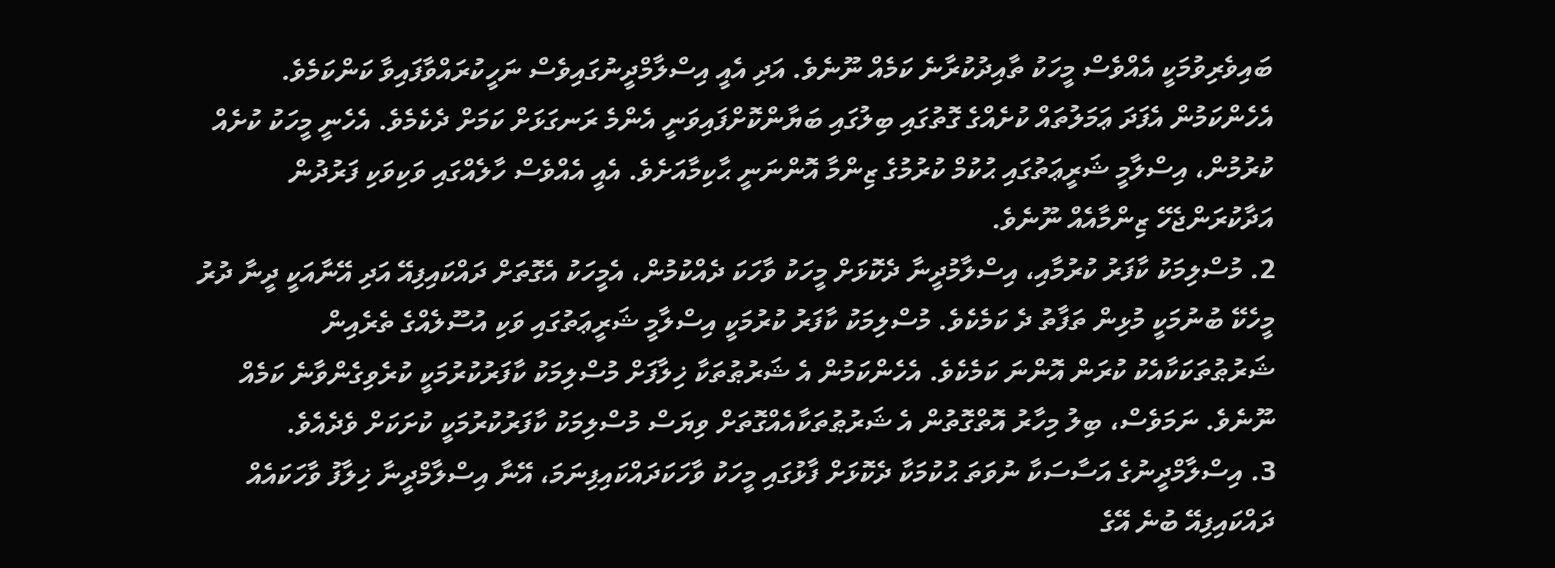ބައިވެރިވުމަކީ އެއްވެސް މީހަކު ތާއިދުކުރާނެ ކަމެއް ނޫނެވެ. އަދި އެއީ އިސްލާމްދީނުގައިވެސް ނަހީކުރައްވާފައިވާ ކަންކަމެވެ. އެހެންކަމުން އެފަދަ ޢަމަލުތައް ކުށެއްގެ ގޮތުގައި ބިލުގައި ބަޔާންކޮށްފައިވަނީ އެންމެ ރަނގަޅަށް ކަމަށް ދެކެމެވެ. އެހެނީ މީހަކު ކުށެއް ކުރުމުން، އިސްލާމީ ޝަރީޢަތުގައި ޙުކުމް ކުރުމުގެ ޒިންމާ އޮންނަނީ ޙާކިމާއަށެވެ. އެއީ އެއްވެސް ހާލެއްގައި ވަކިވަކި ފަރުދުން އަދާކުރަންޖެހޭ ޒިންމާއެއް ނޫނެވެ.
2. މުސްލިމަކު ކާފަރު ކުރުމާއި، އިސްލާމުދީނާ ދެކޮޅަށް މީހަކު ވާހަކަ ދެއްކުމުން، އެމީހަކު އެގޮތަށް ދައްކައިފިއޭ އަދި އޭނާއަކީ ދީނާ ދުރު މީހެކޭ ބުނުމަކީ މުޅިން ތަފާތު ދެ ކަމެކެވެ. މުސްލިމަކު ކާފަރު ކުރުމަކީ އިސްލާމީ ޝަރީޢަތުގައި ވަކި އުސޫލެއްގެ ތެރެއިން ޝަރުޠުތަކަކާއެކު ކުރަން އޮންނަ ކަމެކެވެ. އެހެންކަމުން އެ ޝަރުޠުތަކާ ޚިލާފަށް މުސްލިމަކު ކާފަރުކުރުމަކީ ކުރެވިގެންވާނެ ކަމެއް ނޫނެވެ. ނަމަވެސް، ބިލު މިހާރު އޮތްގޮތުން އެ ޝަރުޠުތަކާއެއްގޮތަށް ވިޔަސް މުސްލިމަކު ކާފަރުކުރުމަކީ ކުށަކަށް ވެދެއެވެ.
3. އިސްލާމްދީނުގެ އަސާސަކާ ނުވަތަ ޙުކުމަކާ ދެކޮޅަށް ފާޅުގައި މީހަކު ވާހަކަދައްކައިފިނަމަ، އޭނާ އިސްލާމްދީނާ ޚިލާފު ވާހަކައެއް ދައްކައިފިއޭ ބުނެ އޭގެ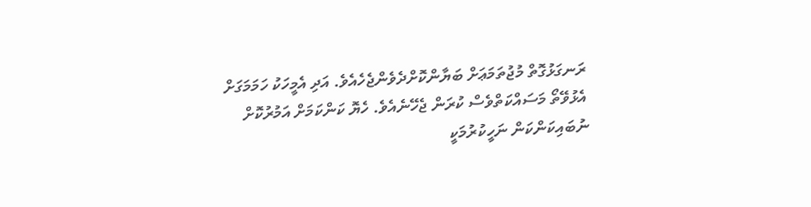ރަނގަޅުގޮތް މުޖުތަމަޢަށް ބަޔާންކޮށްދެވެންޖެހެއެވެ. އަދި އެމީހަކު ހަމަމަގަށް އެޅުވޭތޯ މަސައްކަތްވެސް ކުރަން ޖެހޭނެއެވެ. ހެޔޮ ކަންކަމަށް އަމުރުކޮށް ނުބައިކަންކަން ނަހީކުރުމަކީ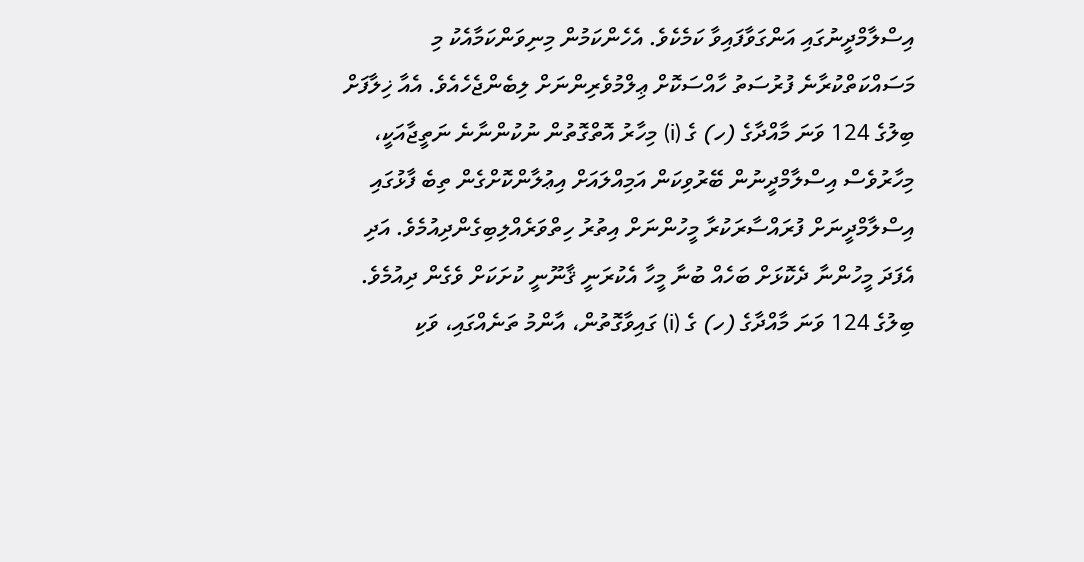އިސްލާމްދީނުގައި އަންގަވާފައިވާ ކަމެކެވެ. އެހެންކަމުން މިނިވަންކަމާއެކު މި މަސައްކަތްކުރާނެ ފުރުސަތު ހާއްސަކޮށް ޢިލްމުވެރިންނަށް ލިބެންޖެހެއެވެ. އެއާ ޚިލާފަށް ބިލުގެ 124 ވަނަ މާއްދާގެ (ހ) ގެ (i) މިހާރު އޮތްގޮތުން ނުކުންނާނެ ނަތީޖާއަކީ، މިހާރުވެސް އިސްލާމްދީނުން ބޭރުވިކަން އަމިއްލައަށް އިޢުލާންކޮށްގެން ތިބެ ފާޅުގައި އިސްލާމްދީނަށް ފުރައްސާރަކުރާ މީހުންނަށް އިތުރު ހިތްވަރެއްލިބިގެންދިއުމެވެ. އަދި އެފަދަ މީހުންނާ ދެކޮޅަށް ބަހެއް ބުނާ މީހާ އެކުރަނީ ޤާނޫނީ ކުށަކަށް ވެގެން ދިއުމެވެ.
ބިލުގެ 124 ވަނަ މާއްދާގެ (ހ) ގެ (i) ގައިވާގޮތުން، އާންމު ތަނެއްގައި، ވަކި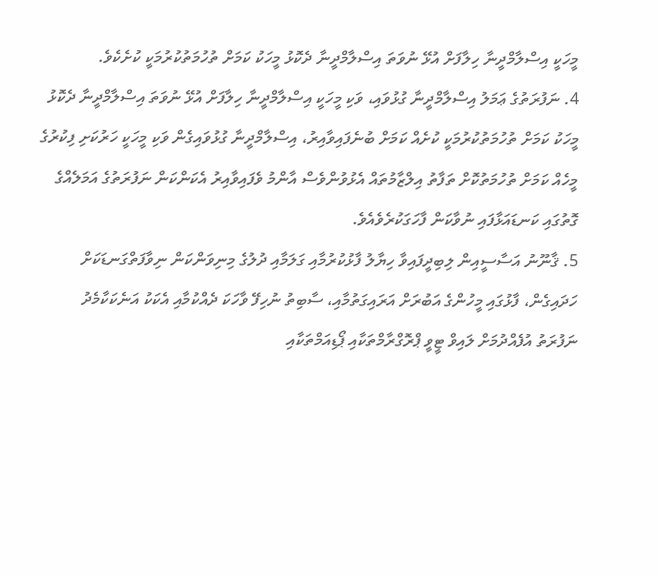މީހަކީ އިސްލާމްދީނާ ހިލާފަށް އުޅޭ ނުވަތަ އިސްލާމްދީނާ ދެކޮޅު މީހަކު ކަމަށް ތުހުމަތުކުރުމަކީ ކުށެކެވެ.
4. ނަފުރަތުގެ ޢަމަލު އިސްލާމްދީނާ ގުޅުވައި، ވަކި މީހަކީ އިސްލާމްދީނާ ހިލާފަށް އުޅޭ ނުވަތަ އިސްލާމްދީނާ ދެކޮޅު މީހަކު ކަމަށް ތުހުމަތުކުރުމަކީ ކުށެއް ކަމަށް ބުނެފައިވާއިރު، އިސްލާމްދީނާ ގުޅުވައިގެން ވަކި މީހަކީ ހަރުކަށި ފިކުރުގެ މީހެއް ކަމަށް ތުހުމަތުކޮށް ތަފާތު އިލްޒާމުތައް އެޅުވުންވެސް އާންމު ވެފައިވާއިރު އެކަންކަން ނަފުރަތުގެ އަމަލެއްގެ ގޮތުގައި ކަނޑައަޅާފައި ނުވާކަން ފާހަގަކުރެވެއެވެ.
5. ޤާނޫނު އަސާސީއިން ލިބިދީފައިވާ ހިޔާލު ފާޅުކުރުމާއި ގަލަމާއި ދުލުގެ މިނިވަންކަން ނިވާފަތްގަނޑަކަށް ހަދައިގެން، ފާޅުގައި މީހުންގެ އަބުރަށް އަރައިގަތުމާއި، ސާބިތު ނުހިފޭ ވާހަކަ ދެއްކުމާއި އެކަކު އަނެކަކާމެދު ނަފުރަތު އުފެއްދުމަށް ލައިވް ޓީވީ ޕްރޮގްރާމްތަކާއި ޕޯޑިއަމްތަކާއި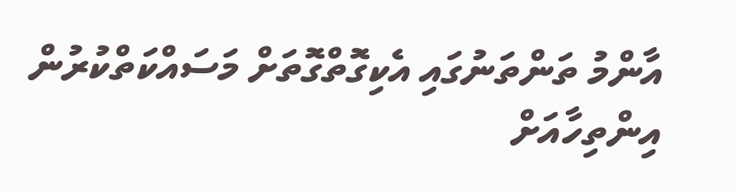އާންމު ތަންތަނުގައި އެކިގޮތްގޮތަށް މަސައްކަތްކުރުން އިންތިހާއަށް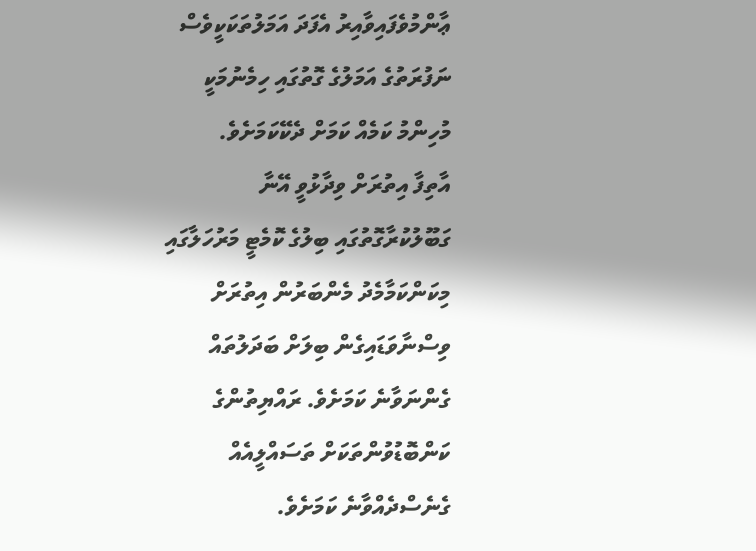ޢާންމުވެފައިވާއިރު އެފަދަ އަމަލުތަކަކީވެސް ނަފުރަތުގެ އަމަލުގެ ގޮތުގައި ހިމެނުމަކީ މުހިންމު ކަމެއް ކަމަށް ދެކޭކަމަށެވެ.
އާތިފާ އިތުރަށް ވިދާޅުވީ އޭނާ ގަބޫލުކުރާގޮތުގައި ބިލުގެ ކޮމެޓީ މަރުހަލާގައި މިކަންކަމާމެދު މެންބަރުން އިތުރަށް ވިސްނާވަޑައިގެން ބިލަށް ބަދަލުތައް ގެންނަވާނެ ކަމަށެވެ. ރައްޔިތުންގެ ކަންބޮޑުވުންތަކަށް ތަސައްލީއެއް ގެނެސްދެއްވާނެ ކަމަށެވެ.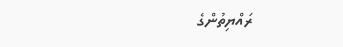ރައްޔިތުންގެ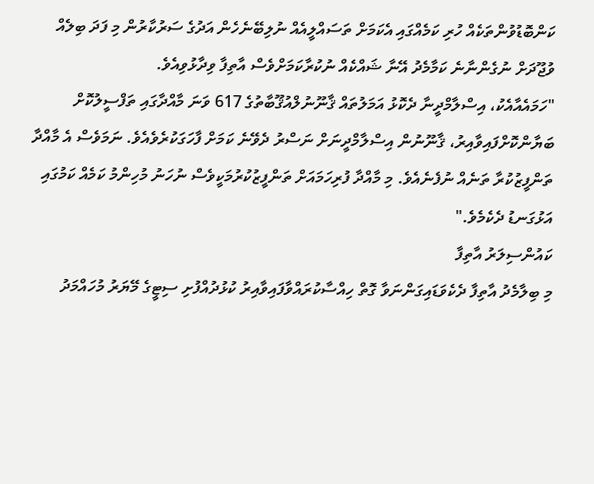ކަންބޮޑުވުންތަކެއް ހުރި ކަމެއްގައި އެކަމަށް ތަސައްލީއެއް ނުލިބޭނެހެން އަދުގެ ސަރުކާރުން މި ފަދަ ބިލެއް ވުޖޫދަށް ނުގެންނާނެ ކަމާމެދު އޭނާ ޝައްކެއް ނުކުރާކަމަށްވެސް އާތިފާ ވިދާޅުވިއެވެ.
"ހަމައެއާއެކު، އިސްލާމްދީނާ ދެކޮޅު އަމަލުތައް ޤާނޫނުލްއުޤޫބާތުގެ 617 ވަނަ މާއްދާގައި ތަފްސީލުކޮށް ބަޔާންކޮށްފައިވާއިރު، ޤާނޫނުން އިސްލާމްދީނަށް ނަސްރު ދެވޭނެ ކަމަށް ފާހަގަކުރެވެއެވެ. ނަމަވެސް އެ މާއްދާ ތަންފީޒުކުރާ ތަނެއް ނުފެނެއެވެ. މި މާއްދާ ފުރިހަމައަށް ތަންފީޒުކުރުމަކީވެސް ނުހަނު މުހިންމު ކަމެއް ކަމުގައި އަޅުގަނޑު ދެކެމެވެ."
ކައުންސިލަރު އާތިފާ
މި ބިލާމެދު އާތިފާ ދެކެވަޑައިގަންނަވާ ގޮތް ހިއްސާކުރައްވާފައިވާއިރު ކުޅުދުއްފުށި ސިޓީގެ މޭޔަރު މުހައްމަދު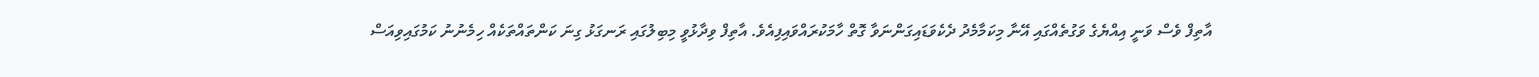އާތިފް ވެސް ވަނީ އިއްޔެގެ ވަގުތެއްގައި އޭނާ މިކަމާމެދު ދެކެވަޑައިގަންނަވާ ގޮތް ހާމަކުރައްވައިފިއެވެ. އާތިފް ވިދާޅުވީ މިބިލުގައި ރަނގަޅު ގިނަ ކަންތައްތަކެއް ހިމެނުނު ކަމުގައިވިއަސް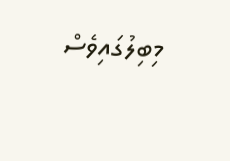މިބިލުގައިވެސް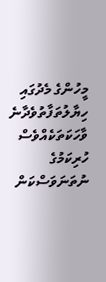މީހުންގެ މެދުގައި ހިޔާލުތަފާތުވެދާނެ ވާހަކަތަކެއްވެސް ހުރިކަމުގެ ނުތަނަވަސްކަން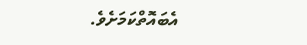އެބައޮތްކަމަށެވެ.